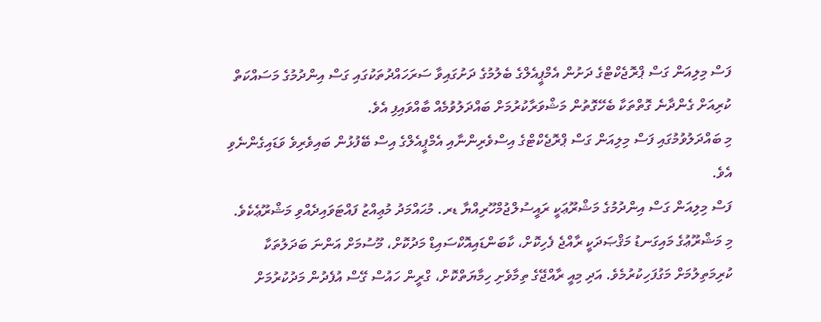ފަސް މިލިއަން ގަސް ޕްރޮޖެކްޓްގެ ދަށުން އެމްޕީއެލްގެ ބެލުމުގެ ދަށުގައިވާ ސަރަހައްދުތަކުގައި ގަސް އިންދުމުގެ މަސައްކަތް ކުރިއަށް ގެންދާނެ ގޮތްތަކާ ބެހޭގޮތުން މަޝްވަރާކުރުމަށް ބައްދަލުވުމެއް ބާއްވައިފި އެވެ.
މި ބައްދަލުވުމުގައި ފަސް މިލިއަން ގަސް ޕްރޮޖެކްޓްގެ އިސްވެރިންނާއި އެމްޕީއެލްގެ އިސް ބޭފުޅުން ބައިވެރިވެ ވަޑައިގެންނެވި އެވެ.
ފަސް މިލިއަން ގަސް އިންދުމުގެ މަޝްރޫޢަކީ ރައީސުލްޖުމްހޫރިއްޔާ ޑރ. މުޙައްމަދު މުޢިއްޒު ފައްޓަވައިދެއްވި މަޝްރޫޢެކެވެ. މި މަޝްރޫޢުގެ މައިގަނޑު މަޤްޞަދަކީ ރާއްޖެ ފެހިކޮށް، ކާބަންޑައިއޮކްސައިޑް މަދުކޮށް، މޫސުމަށް އަންނަ ބަދަލުތަކާ ކުރިމަތިލުމަށް މަގުފަހިކުރުމެވެ. އަދި މިއީ ރާއްޖޭގެ ތިމާވެށި ހިމާޔަތްކޮށް، ގްރީން ހައުސް ގޭސް އުފެދުން މަދުކުރުމަށް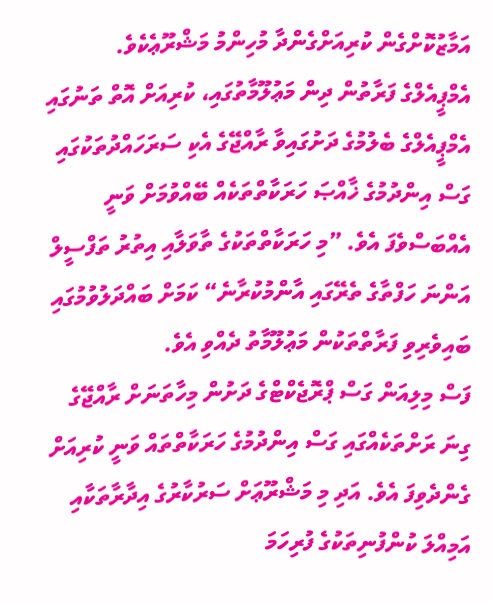އަމާޒުކޮށްގެން ކުރިއަށްގެންދާ މުހިންމު މަޝްރޫޢެކެވެ.
އެމްޕީއެލްގެ ފަރާތުން ދިން މަޢުލޫމާތުގައި، ކުރިއަށް އޮތް ތަނުގައި އެމްޕީއެލްގެ ބެލުމުގެ ދަށުގައިވާ ރާއްޖޭގެ އެކި ސަރަހައްދުތަކުގައި ގަސް އިންދުމުގެ ޚާއްޞަ ހަރަކާތްތަކެއް ބޭއްވުމަށް ވަނީ އެއްބަސްވެފަ އެވެ. ”މި ހަރަކާތްތަކުގެ ތާވަލާއި އިތުރު ތަފްސީލް އަންނަ ހަފްތާގެ ތެރޭގައި އާންމުކުރާނެ“ ކަމަށް ބައްދަލުވުމުގައި ބައިވެރިވި ފަރާތްތަކުން މަޢުލޫމާތު ދެއްވި އެވެ.
ފަސް މިލިއަން ގަސް ޕްރޮޖެކްޓްގެ ދަށުން މިހާތަނަށް ރާއްޖޭގެ ގިނަ ރަށްތަކެއްގައި ގަސް އިންދުމުގެ ހަރަކާތްތައް ވަނީ ކުރިއަށް ގެންދެވިފަ އެވެ. އަދި މި މަޝްރޫޢަށް ސަރުކާރުގެ އިދާރާތަކާއި އަމިއްލަ ކުންފުނިތަކުގެ ފުރިހަމަ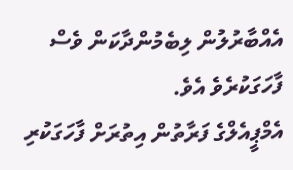އެއްބާރުލުން ލިބެމުންދާކަން ވެސް ފާހަގަކުރެވެ އެވެ.
އެމްޕީއެލްގެ ފަރާތުން އިތުރަށް ފާހަގަކުރި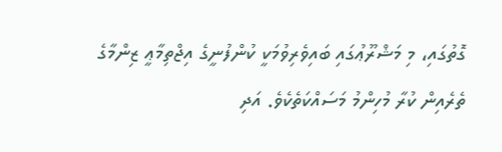ގޮތުގައި، މި މަޝްރޫޢުގައި ބައިވެރިވުމަކީ ކުންފުނީގެ އިޖްތިމާޢީ ޒިންމާގެ ތެރެއިން ކުރާ މުހިންމު މަސައްކަތެކެވެ. އަދި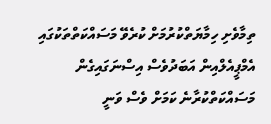ތިމާވެށި ހިމާޔަތްކުރުމަށް ކުރެވޭ މަސައްކަތްތަކުގައި އެމްޕީއެލްއިން އަބަދުވެސް އިސްނަގައިގެން މަސައްކަތްކުރާނެ ކަމަށް ވެސް ވަނީ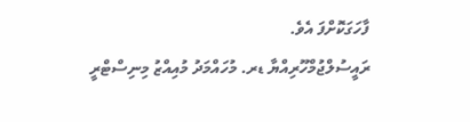ފާހަގަކޮށްފަ އެވެ.
ރައީސުލްޖުމްހޫރިއްޔާ ޑރ. މުހައްމަދު މުއިއްޒު މިނިސްޓްރީ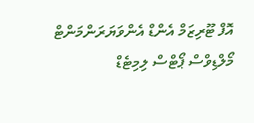އޮފް ޓޫރިޒަމް އެންޑް އެންވަޔަރަންމަންޓް މޯލްޑިވްސް ޕޯޓްސް ލިމިޓެޑް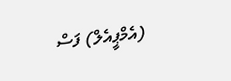(އެމްޕީއެލް) ފަސް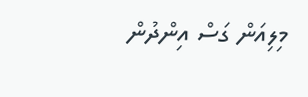މިލިއަން ގަސް އިންދުން